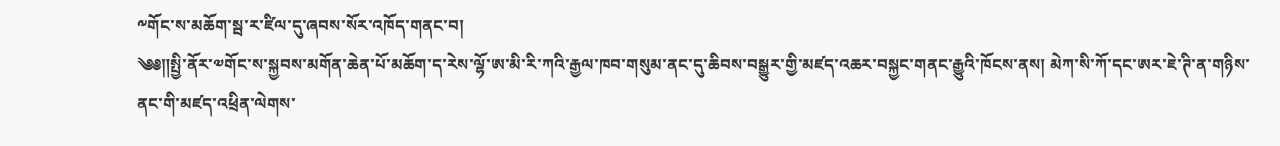༸གོང་ས་མཆོག་སྦ་ར་ཛིལ་དུ་ཞབས་སོར་འཁོད་གནང་བ།
༄༅༎སྤྱི་ནོར་༧གོང་ས་སྐྱབས་མགོན་ཆེན་པོ་མཆོག་ད་རེས་ལྷོ་ཨ་མི་རི་ཀའི་རྒྱལ་ཁབ་གསུམ་ནང་དུ་ཆིབས་བསྒྱུར་གྱི་མཛད་འཆར་བསྐྱང་གནང་རྒྱུའི་ཁོངས་ནས། མེཀ་སི་ཀོ་དང་ཨར་ཇེ་ཊི་ན་གཉིས་ནང་གི་མཛད་འཕྲིན་ལེགས་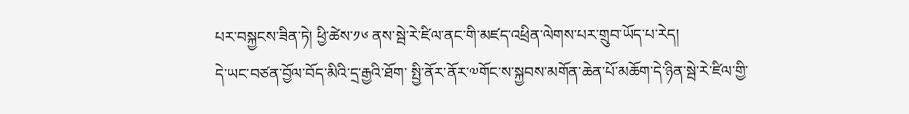པར་བསྐྱངས་ཟིན་ཏེ། ཕྱི་ཚེས་༡༦ ནས་སྦེ་རེ་ཛིལ་ནང་གི་མཛད་འཕྲིན་ལེགས་པར་གྲུབ་ཡོད་པ་རེད།
དེ་ཡང་བཙན་བྱོལ་བོད་མིའི་དྲ་རྒྱའི་ཐོག་ སྤྱི་ནོར་ནོར་༧གོང་ས་སྐྱབས་མགོན་ཆེན་པོ་མཆོག་དེ་ཉིན་སྦེ་རེ་ཛིལ་གྱི་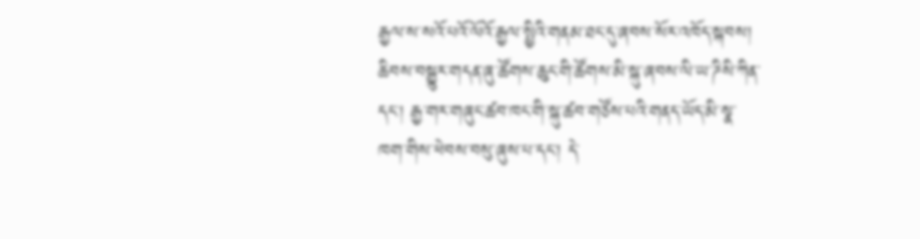རྒྱལ་ས་སའོ་པའོ་ལོའོ་རྒྱལ་སྤྱིའི་གནམ་ཐང་དུ་ཞབས་སོར་འཁོད་སྐབས། ཆིབས་བསྒྱུར་གདན་ཞུ་ཚོགས་ཆུང་གི་ཚོགས་མི་སྐུ་ཞབས་ལི་ཡ་ཌིསི་ཀིན་དང་། རྒྱ་གར་གཞུང་ཚབ་ཁང་གི་སྐུ་ཚབ་གཙོས་པའི་གནད་ཡོད་མི་སྣ་ཁག་གིས་ཕེབས་བསུ་ཞུས་པ་དང་། དེ་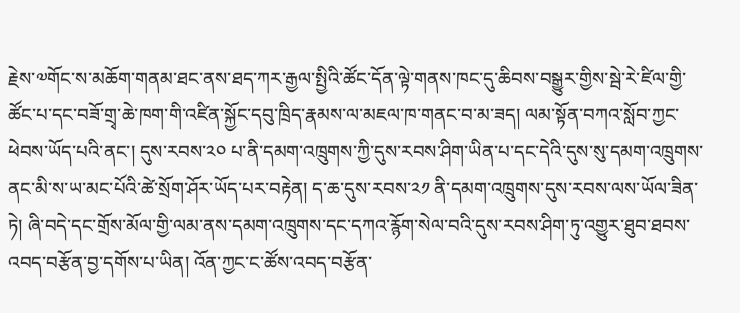རྗེས་༧གོང་ས་མཆོག་གནམ་ཐང་ནས་ཐད་ཀར་རྒྱལ་སྤྱིའི་ཚོང་དོན་ལྟེ་གནས་ཁང་དུ་ཆིབས་བསྒྱུར་གྱིས་སྦེ་རེ་ཛིལ་གྱི་ཚོང་པ་དང་བཟོ་གྲྭ་ཆེ་ཁག་གི་འཛིན་སྐྱོང་དབུ་ཁྲིད་རྣམས་ལ་མཇལ་ཁ་གནང་བ་མ་ཟད། ལམ་སྟོན་བཀའ་སློབ་ཀྱང་ཕེབས་ཡོད་པའི་ནང་། དུས་རབས་༢༠ པ་ནི་དམག་འཁྲུགས་ཀྱི་དུས་རབས་ཤིག་ཡིན་པ་དང་དེའི་དུས་སུ་དམག་འཁྲུགས་ནང་མི་ས་ཡ་མང་པོའི་ཚེ་སྲོག་ཤོར་ཡོད་པར་བརྟེན། ད་ཆ་དུས་རབས་༢༡ ནི་དམག་འཁྲུགས་དུས་རབས་ལས་ཡོལ་ཟིན་ཏེ། ཞི་བདེ་དང་གྲོས་མོལ་གྱི་ལམ་ནས་དམག་འཁྲུགས་དང་དཀའ་རྙོག་སེལ་བའི་དུས་རབས་ཤིག་ཏུ་འགྱུར་ཐུབ་ཐབས་འབད་བརྩོན་བྱ་དགོས་པ་ཡིན། འོན་ཀྱང་ང་ཚོས་འབད་བརྩོན་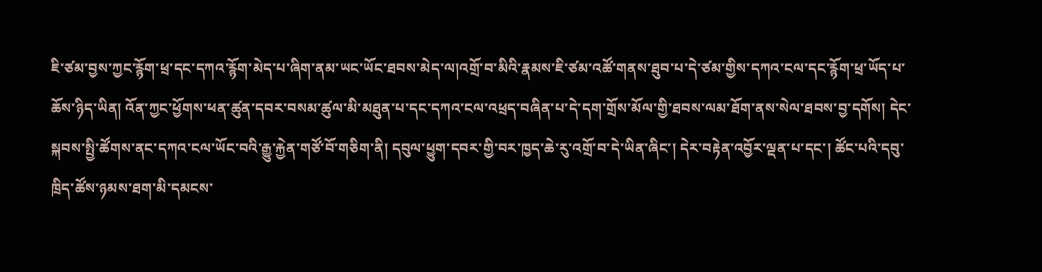ཇི་ཙམ་བྱས་ཀྱང་རྙོག་ཕྲ་དང་དཀའ་རྙོག་མེད་པ་ཞིག་ནམ་ཡང་ཡོང་ཐབས་མེད་ལ།འགྲོ་བ་མིའི་རྣམས་ཇི་ཙམ་འཚོ་གནས་ཐུབ་པ་དེ་ཙམ་གྱིས་དཀའ་ངལ་དང་རྙོག་ཕྲ་ཡོད་པ་ཆོས་ཉིད་ཡིན། འོན་ཀྱང་ཕྱོགས་ཕན་ཚུན་དབར་བསམ་ཚུལ་མི་མཐུན་པ་དང་དཀའ་ངལ་འཕྲད་བཞིན་པ་དེ་དག་གྲོས་མོལ་གྱི་ཐབས་ལམ་ཐོག་ནས་སེལ་ཐབས་བྱ་དགོས། དེང་སྐབས་སྤྱི་ཚོགས་ནང་དཀའ་ངལ་ཡོང་བའི་རྒྱུ་རྐྱེན་གཙོ་བོ་གཅིག་ནི། དབུལ་ཕྱུག་དབར་གྱི་བར་ཁྱད་ཆེ་རུ་འགྲོ་བ་དེ་ཡིན་ཞིང་། དེར་བརྟེན་འབྱོར་ལྡན་པ་དང་། ཚོང་པའི་དབུ་ཁྲིད་ཚོས་ཉམས་ཐག་མི་དམངས་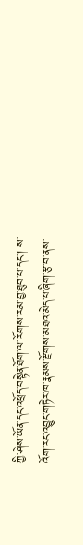ཀྱི་ཤེས་ཡོན་དང་འཕྲོད་བསྟེན་ཐོག་ལ་རོགས་རམ་བྱ་ཐུབ་པ་དང་། ས་འོག་རང་འབྱུང་གཏེར་ཁ་རྣམས་རྫོགས་མཐའ་མེད་པ་ཞིག་རྩ་བ་ནས་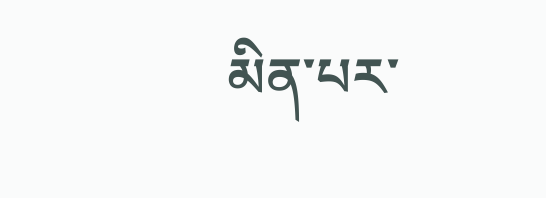མིན་པར་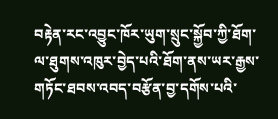བརྟེན་རང་འབྱུང་ཁོར་ཡུག་སྲུང་སྐྱོབ་ཀྱི་ཐོག་ལ་ཐུགས་འཁུར་བྱེད་པའི་ཐོག་ནས་ཡར་རྒྱས་གཏོང་ཐབས་འབད་བརྩོན་བྱ་དགོས་པའི་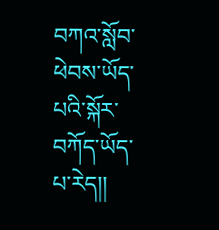བཀའ་སློབ་ཕེབས་ཡོད་པའི་སྐོར་བཀོད་ཡོད་པ་རེད།།